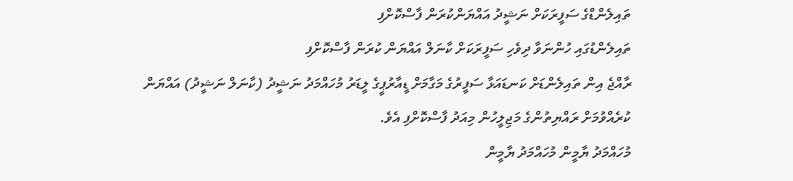ތައިލެންޑްގެ ސަފީރަކަށް ނަޝީދު އައްޔަންކުރަން ފާސްކޮށްފި
ތައިލެންޑުގައި ހުންނަވާ ދިވެހި ސަފީރަކަށް ކާނަލް އައްޔަން ކުރަން ފާސްކޮށްފި
ރާއްޖެ އިން ތައިލެންޑަށް ކަނޑައަޅާ ސަފީރުގެ މަގާމަށް ޑީއާރުޕީގެ ލީޑަރު މުހައްމަދު ނަޝީދު (ކާނަލް ނަޝީދު) އައްޔަން ކުރެއްވުމަށް ރައްޔިތުންގެ މަޖިލީހުން މިއަދު ފާސްކޮށްފި އެވެ.
މުހައްމަދު ޔާމީން މުހައްމަދު ޔާމީން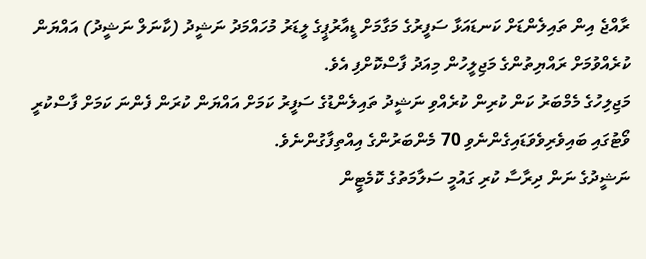ރާއްޖެ އިން ތައިލެންޑަށް ކަނޑައަޅާ ސަފީރުގެ މަގާމަށް ޑީއާރުޕީގެ ލީޑަރު މުހައްމަދު ނަޝީދު (ކާނަލް ނަޝީދު) އައްޔަން ކުރެއްވުމަށް ރައްޔިތުންގެ މަޖިލީހުން މިއަދު ފާސްކޮށްފި އެވެ.
މަޖިލިހުގެ މެމްބަރު ކަން ކުރިން ކުރެއްވި ނަޝީދު ތައިލެންޑުގެ ސަފީރު ކަމަށް އައްޔަން ކުރަން ފެންނަ ކަމަށް ފާސްކުރީ ވޯޓުގައި ބައިވެރިވެވަޑައިގެންނެވި 70 މެންބަރުންގެ އިއްތިފާގުންނެވެ.
ނަޝީދުގެ ނަން ދިރާސާ ކުރި ގައުމީ ސަލާމަތުގެ ކޮމެޓީން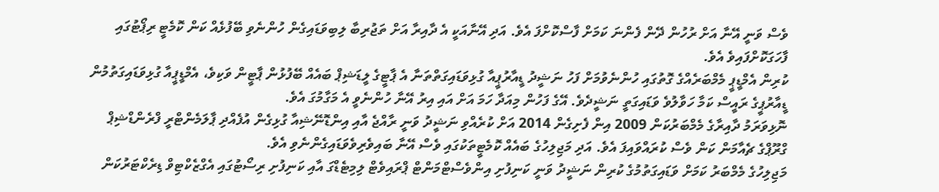ވެސް ވަނީ އޭނާ އަށް ރުހުން ދޭން ފެންނަ ކަމަށް ފާސްކޮށްފަ އެވެ. އަދި އޭނާއަކީ އެ ދާއިރާ އަށް ތަޖުރިބާ ލިބިވަޑައިގެން ހުންނެވި ބޭފުޅެއް ކަން ކޮމެޓީ ރިޕޯޓުގައި ފާހަގަކޮށްފައިވެ އެވެ.
ކުރިން އެމްޑީޕީ މެމްބަރެއްގެ ގޮތުގައި ހުންނެވުމަށް ފަހު ނަޝީދު ޑީއާރުޕީއާ ގުޅިވަޑައިގަތްތަނާ އެ ޕާޓީގެ ލީޑަޝިޕް ބައެއް ބޭފުޅުން ޕާޓީން ވަކިވެ، އެމްޑީޕީއާ ގުޅިވަޑައިގަތުމުން ޑީއާރުޕީގެ ރައީސް ކަމާ ހަވާލުވެ ވަޑައިގަތީ ނަޝީދެވެ. އޭގެ ފަހުން މިއަދާ ހަމަ އަށް އައި އިރު އޭނާ ހުންނެވީ އެ މަގާމުގަ އެވެ.
ނޮޅިވަރަމު ދާއިރާގެ މެމްބަރުކަން 2009 އިން ފެށިގެން 2014 އަށް ކުރެއްވި ނަޝީދު ވަނީ ރާއްޖެ އާއި އިންޑޮނޭޝިއާ ގުޅިގެން އުފެއްދި ޕާލަމެންޓްރީ ފްރެންޑްޝިޕް ގްރޫޕްގެ ޗެއާމަން ކަން ވެސް ކުރައްވައިފަ އެވެ. އަދި މަޖިލިހުގެ ބައެއް ކޮމެޓީތަކުގައި ވެސް އޭނާ ބައިވެރިވެވަޑައިގެންނެވި އެވެ.
މަޖިލިހުގެ މެމްބަރު ކަމަށް ވަޑައިގަތުމުގެ ކުރިން ނަޝީދު ވަނީ ކަނިފުށި އިންވެސްޓްމަންޓް ޕްރައިވެޓް ލިމިޓެޑްގަ އާއި ކަނިފުށި ރިސޯޓުގައި އެގްޒެކްޓިވް ޑިރެކްޓަރުކަން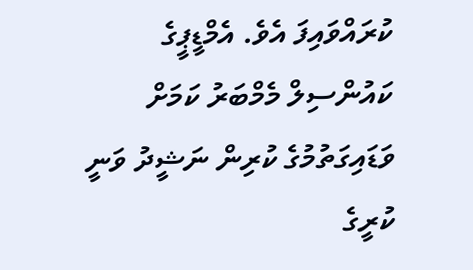ކުރައްވައިފަ އެވެ. އެމްޑީޕީގެ ކައުންސިލް މެމްބަރު ކަމަށް ވަޑައިގަތުމުގެ ކުރިން ނަޝީދު ވަނީ ކުރީގެ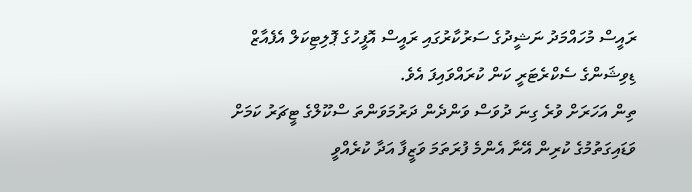ރައީސް މުހައްމަދު ނަޝީދުގެ ސަރުކާރުގައި ރައީސް އޮފީހުގެ ޕޮލިޓިކަލް އެފެއާޒް ޑިވިޝަންގެ ސެކްރެޓަރީ ކަން ކުރައްވައިފަ އެވެ.
ތިން އަހަރަށް ވުރެ ގިނަ ދުވަސް ވަންދެން ދަރުމަވަންތަ ސްކޫލްގެ ޓީޗަރު ކަމަށް ވަޑައިގަތުމުގެ ކުރިން އޭނާ އެންމެ ފުރަތަމަ ވަޒީފާ އަދާ ކުރެއްވީ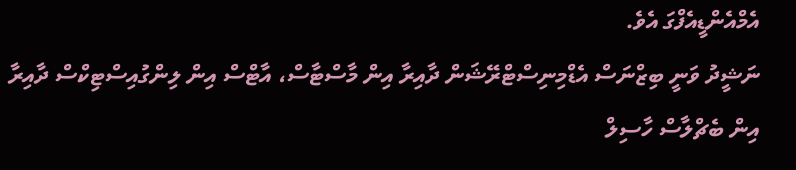އެމްއެންޑީއެފްގަ އެވެ.
ނަޝީދު ވަނީ ބިޒްނަސް އެޑްމިނިސްޓްރޭޝަން ދާއިރާ އިން މާސްޓާސް، އާޓްސް އިން ލިންގުއިސްޓިކްސް ދާއިރާ އިން ބެޗްލާސް ހާސިލް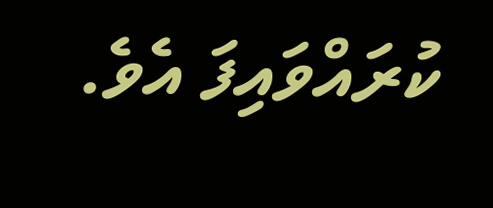ކުރައްވައިފަ އެވެ.